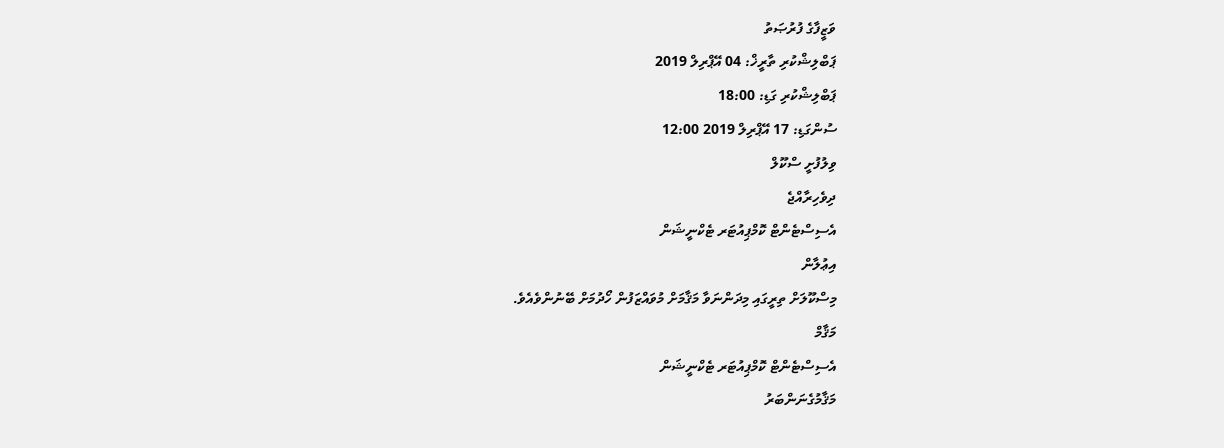ވަޒީފާގެ ފުރުޞަތު
ޕަބްލިޝްކުރި ތާރީޚް: 04 އޭޕްރިލް 2019
ޕަބްލިޝްކުރި ގަޑި: 18:00
ސުންގަޑި: 17 އޭޕްރިލް 2019 12:00
ވިލުފުށީ ސްކޫލް
ދިވެހިރާއްޖެ
އެސިސްޓެންޓް ކޮމްޕިއުޓަރ ޓެކްނީޝަން
އިޢުލާން
މިސްކޫލަށް ތިރީގައި މިދަންނަވާ މަޤާމަށް މުވައްޒަފުން ހޯދުމަށް ބޭނުންވެއެވެ.
މަޤާމް
އެސިސްޓެންޓް ކޮމްޕިއުޓަރ ޓެކްނީޝަން
މަޤާމުގެނަންބަރު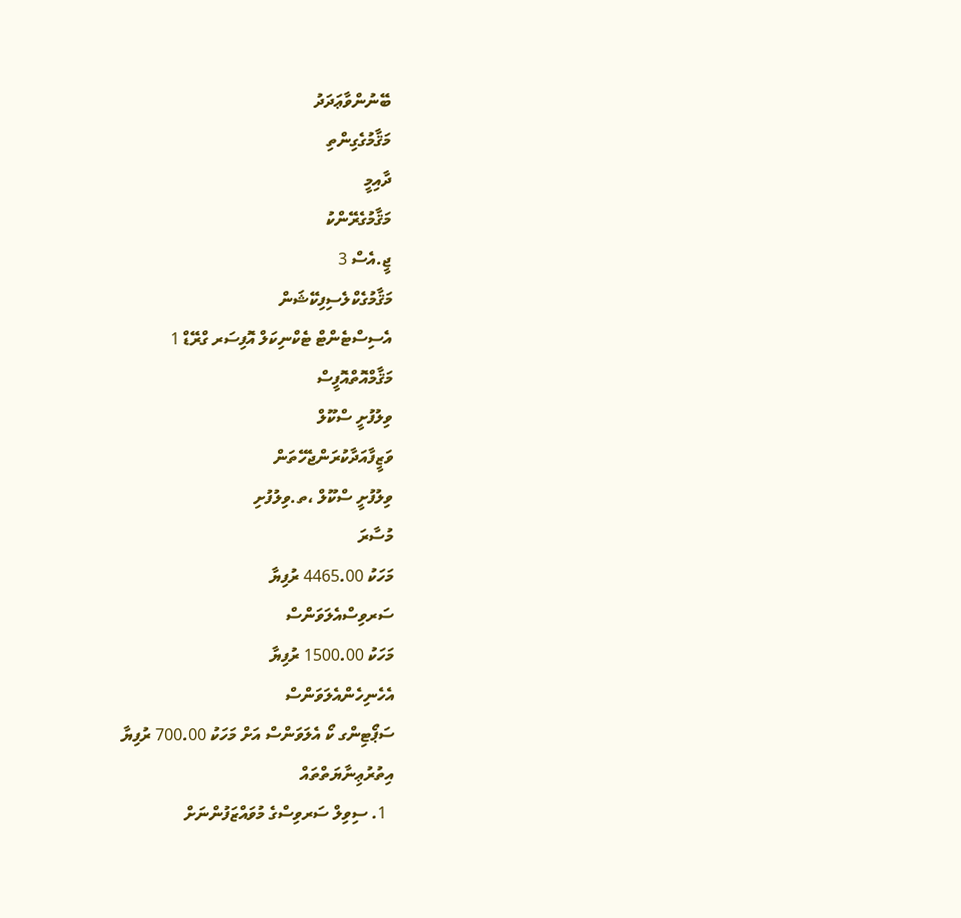ބޭނުންވާޢަދަދު
މަޤާމުގެގިންތި
ދާއިމީ
މަޤާމުގެރޭންކު
ޖީ.އެސް 3
މަޤާމުގެކްލެސިފިކޭޝަން
އެސިސްޓެންޓް ޓެކްނިކަލް އޮފިސަރ ގްރޭޑް 1
މަޤާމްއޮތްއޮފީސް
ވިލުފުށީ ސްކޫލް
ވަޒީފާއަދާކުރަންޖެހޭތަން
ވިލުފުށީ ސްކޫލް ،ތ.ވިލުފުށި
މުސާރަ
މަހަކު 4465.00 ރުފިޔާ
ސަރވިސްއެލަވަންސް
މަހަކު 1500.00 ރުފިޔާ
އެހެނިހެންއެލަވަންސް
ސަޕޯޓިންގ ކޯ އެލަވަންސް އަށް މަހަކު 700.00 ރުފިޔާ
އިތުރުޢިނާޔަތްތައް
  1. ސިވިލް ސަރވިސްގެ މުވައްޒަފުންނަށް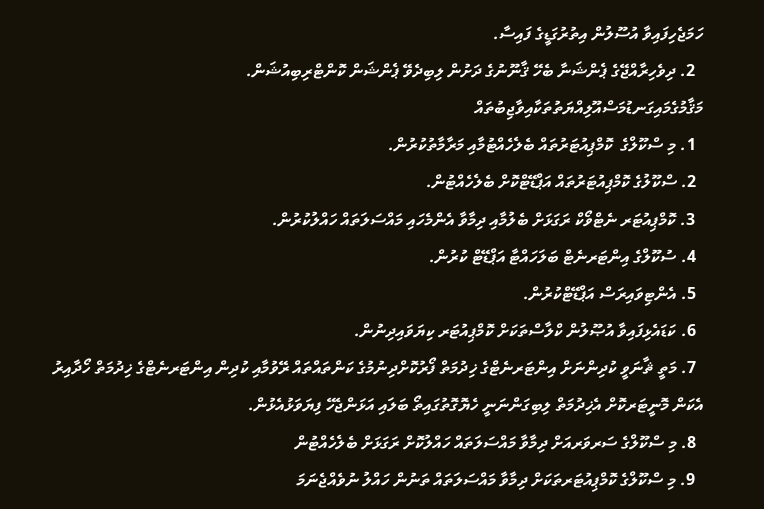ހަމަޖެހިފައިވާ އުސޫލުން އިތުރުގަޑީގެ ފައިސާ.
  2. ދިވެހިރާއްޖޭގެ ޕެންޝަނާ ބެހޭ ޤާނޫނުގެ ދަށުން ލިބިދެވޭ ޕެންޝަން ކޮންޓްރިބިއުޝަން.
މަޤާމުގެމައިގަނޑުމަސްއޫލިއްޔަތުތަކާއިވާޖިބުތައް
  1. މި ސްކޫލްގެ  ކޮމްޕިއުޓަރުތައް ބެލެހެއްޓުމާއި މަރާމާތުކުރުން.
  2. ސްކޫލުގެ ކޮމްޕިއުޓަރުތައް އަޕްޑޭޓްކޮށް ބެލެހެއްޓުން.
  3. ކޮމްޕިއުޓަރ ނެޓްވޯކް ރަގަޅަށް ބެލުމާއި ދިމާވާ އެންމެހައި މައްސަލަތައް ހައްލުކުރުން.
  4. ސުކޫލްގެ އިންޓަރނެޓް ބަލަހައްޓާ އަޕްޑޭޓް ކުރުން.
  5. އެންޓިވައިރަސް އަޕްޑޭޓްކުރުން.
  6. ކަޑައެޅިފައިވާ އުޞޫލުން ކްލާސްތަކަށް ކޮމްޕިއުޓަރ ކިޔަވައިދިނުން.
  7. މަތީ ޘާނަވީ ކުދިންނަށް އިންޓަރނެޓްގެ ޚިދުމަތް ފޯރުކޮށްދިނުމުގެ ކަންތައްތައް ރޭވުމާއި ކުދިން އިންޓަރނެޓްގެ ޚިދުމަތް ހޯދާއިރު އެކަން މޮނީޓަރކޮށް އެޚިދުމަތް ލިބިގަންނަނީ ހެޔޮގޮތުގައިތޯ ބަލައި އަޅަންޖެހޭ ފިޔަވަޅުއެޅުން.
  8. މި ސްކޫލްގެ ސަރވަރއަށް ދިމާވާ މައްސަލަތައް ހައްލުކޮށް ރަގަޅަށް ބެލެހެއްޓުން
  9. މި ސްކޫލްގެ ކޮމްޕިއުޓަރތަކަށް ދިމާވާ މައްސަލަތައް ތަނުން ހައްލު ނުވެއްޖެނަމަ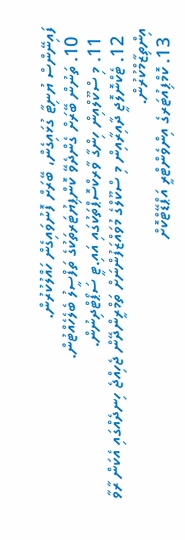ފައިނޭންސް ޔުނިޓާ ގުޅައިގެން، ބޭރަށް ފޮނުވައިގެން ހައްލުކުރުން.
  10. ތަނުން ބޭރަށް ގެންދެވޭ ކޮންޕިޔުޓަރތަކުގެ ތަފްސީލު ބެލެހެއްޓުން.
  11. މި ސްކޫލްއިން ހިންގާ ވާރކްސޮޕްތަކުގައި އައި.ޓީ ސަޕޯޓްދިނުން.
  12. ޓެކްނޮލޮޖީ ދާއިރާއިން މި ސްކޫލްގެ މުވައްޒަފުންނަށް ތަމްރީންދޭން ޖެހިއްޖެ ހިނދެއްގައި އެކަން ރާވާ އިންތިޒާމްކުރުން.
  13. ކޮމްޕިއުޓަރގެ އިންވެންޓްރީ އަޕްޑޭޓްކޮށް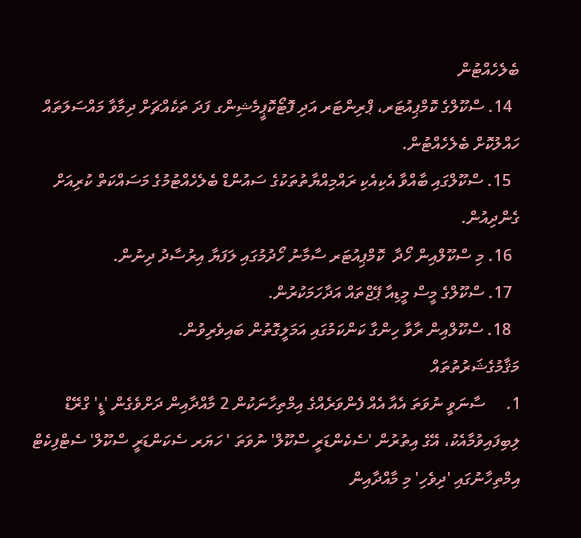ބެލެހެއްޓުން
  14. ސްކޫލްގެ ކޮމްޕިއުޓަރ، ޕްރިންޓަރ އަދި ފޮޓޯކޮޕީމެޝިންގ ފަދަ ތަކެއްޗަށް ދިމާވާ މައްސަލަތައް ހައްލުކޮށް ބެލެހެއްޓުން.
  15. ސްކޫލްގައި ބާއްވާ އެކިއެކި ރައްމިއްޔާތުތަކުގެ ސައުންޑް ބެލެހެއްޓުމުގެ މަސައްކަތް ކުރިއަށް ގެންދިއުން.
  16. މި ސްކޫލްއިން ހޯދާ  ކޮމްޕިއުޓަރ ސާމާނު ހޯދުމުގައި ލަފަޔާ އިރުސާދު ދިނުން.
  17. ސްކޫލްގެ މީސް މީޑިއާ ޕޭޖްތައް އަދާހަމަކުރުން.
  18. ސްކޫލްއިން ރާވާ ހިންގާ ކަންކަމުގައި އަމަލީގޮތުން ބައިވެރިވުން.
މަޤާމުގެޝަރުތުތައް
1.     ސާނަވީ ނުވަތަ އެއާ އެއް ފެންވަރެއްގެ އިމްތިހާނަކުން 2 މާއްދާއިން ދަށްވެގެން 'ޑީ' ގްރޭޑް ލިބިފައިވުމާއެކު، އޭގެ އިތުރުން 'ސެކެންޑަރީ ސްކޫލް' ނުވަތަ ' ހަޔަރ ސެކަންޑަރީ ސްކޫލް' ސެޓްފިކެޓް އިމްތިހާނުގައި 'ދިވެހި' މި މާއްދާއިން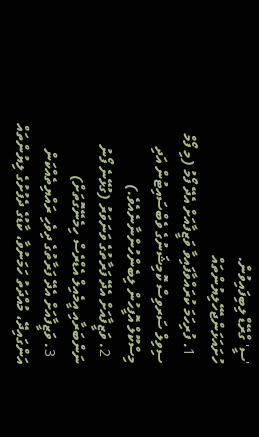'ސީ' ގްރޭޑް ލިބިފައިވުން.
ހުށައަޅަންޖެހޭލިޔުންތައް
  1. ފުރިހަމަ ކުރައްވާފައިވާ ވަޒީފާއަށް އެދޭ ފޯމު (މި ފޯމް ސިވިލް ސަރވިސް ކޮމިޝަނުގެ ވެބްސައިޓުން އަދި މިސްކޫލް އޮފީހުން ލިބެންހުންނާނެއެވެ.)
  2. ވަޒީފާއަށް އެދޭ ފަރާތުގެ ވަނަވަރު (ގުޅޭނެ ފޯނު ނަންބަރާއި އީމެއިލް އެޑްރެސް ހިމެނޭގޮތަށް)
  3. ވަޒީފާއަށް އެދޭ ފަރާތުގެ ދިވެހި ރައްޔިތެއްކަން އަންގައިދޭ، މުއްދަތު ހަމަނުވާ، ކާޑުގެ ދެފުށުގެ ލިޔުންތައް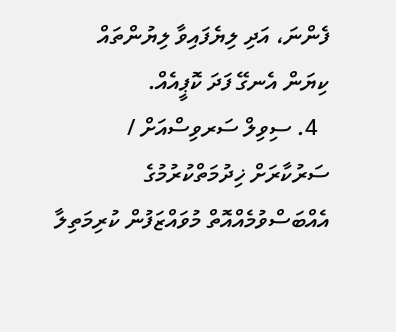ފެންނަ، އަދި ލިޔެފައިވާ ލިޔުންތައް ކިޔަން އެނގޭ ފަދަ ކޮޕީއެއް.
  4. ސިވިލް ސަރވިސްއަށް / ސަރުކާރަށް ޚިދުމަތްކުރުމުގެ އެއްބަސްވުމެއްއޮތް މުވައްޒަފުން ކުރިމަތިލާ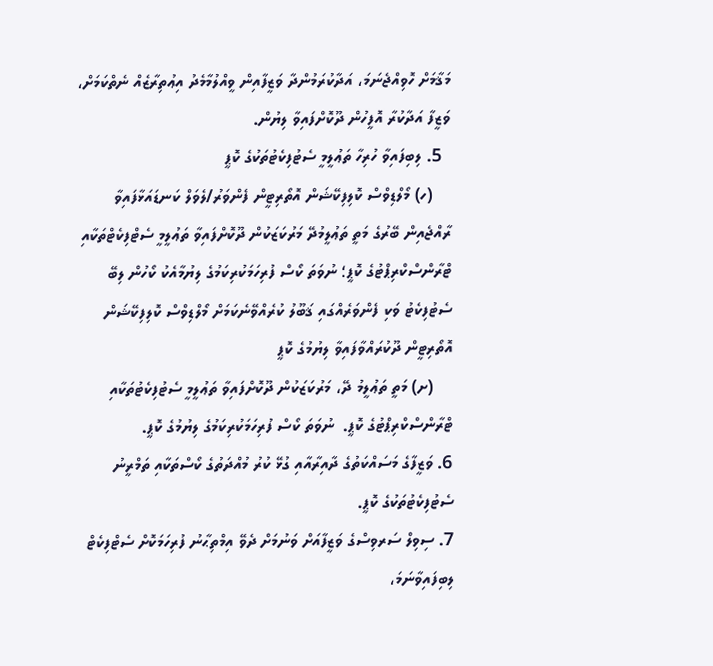މަޤާމަށް ހޮވިއްޖެނަމަ، އަދާކުރަމުންދާ ވަޒީފާއިން ވީއްލުމާމެދު އިޢުތިރާޒެއް ނެތްކަމަށް، ވަޒީފާ އަދާކުރާ އޮފީހުން ދޫކޮށްފައިވާ ލިޔުން.
  5. ލިބިފައިވާ ހުރިހާ ތަޢުލީމީ ސެޓުފިކެޓުތަކުގެ ކޮޕީ
    (ހ) މޯލްޑިވްސް ކޮލިފިކޭޝަން އޮތޯރިޓީން ފެންވަރު/ލެވަލް ކަނޑައަޅާފައިވާ ރާއްޖެއިން ބޭރުގެ މަތީ ތަޢުލީމުދޭ މަރުކަޒަކުން ދޫކޮށްފައިވާ ތަޢުލީމީ ސެޓްފިކެޓްތަކާއި ޓްރާންސްކްރިޕްޓުގެ ކޮޕީ؛ ނުވަތަ ކޯސް ފުރިހަމަކުރިކަމުގެ ލިޔުމާއެކު ކޯހުން ލިބޭ ސެޓުފިކެޓު ވަކި ފެންވަރެއްގައި ޤަބޫލު ކުރެއްވޭނެކަމަށް މޯލްޑިވްސް ކޮލިފިކޭޝަން އޮތޯރިޓީން ދޫކުރައްވާފައިވާ ލިޔުމުގެ ކޮޕީ
    (ށ) މަތީ ތަޢުލީމު ދޭ، މަރުކަޒަކުން ދޫކޮށްފައިވާ ތަޢުލީމީ ސެޓުފިކެޓުތަކާއި ޓްރާންސްކްރިޕްޓުގެ ކޮޕީ.  ނުވަތަ ކޯސް ފުރިހަމަކުރިކަމުގެ ލިޔުމުގެ ކޮޕީ.
6. ވަޒީފާގެ މަސައްކަތުގެ ދާއިރާއާއި ގުޅޭ ކުރު މުއްދަތުގެ ކޯސްތަކާއި ތަމްރީނު ސެޓުފިކެޓުތަކުގެ ކޮޕީ.
7. ސިވިލް ސަރވިސްގެ ވަޒީފާއަށް ވަނުމަށް ދެވޭ އިމްތިޙާނު ފުރިހަމަކޮށް ސެޓްފިކެޓް ލިބިފައިވާނަމަ،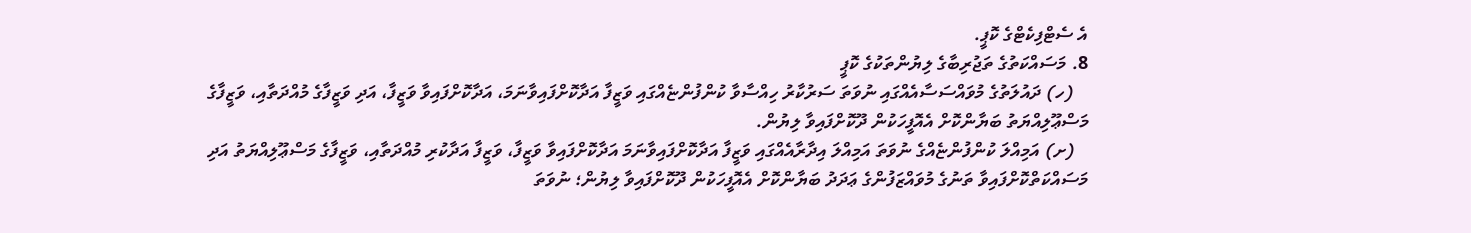އެ ސެޓްފިކެޓްގެ ކޮޕީ.
8. މަސައްކަތުގެ ތަޖުރިބާގެ ލިޔުންތަކުގެ ކޮޕީ
   (ހ) ދައުލަތުގެ މުވައްސަސާއެއްގައި ނުވަތަ ސަރުކާރު ހިއްސާވާ ކުންފުންޏެއްގައި ވަޒީފާ އަދާކޮށްފައިވާނަމަ، އަދާކޮށްފައިވާ ވަޒީފާ، އަދި ވަޒީފާގެ މުއްދަތާއި، ވަޒީފާގެ މަސްޢޫލިއްޔަތު ބަޔާންކޮށް އެއޮފީހަކުން ދޫކޮށްފައިވާ ލިޔުން.
   (ށ) އަމިއްލަ ކުންފުންޏެއްގެ ނުވަތަ އަމިއްލަ އިދާރާއެއްގައި ވަޒީފާ އަދާކޮށްފައިވާނަމަ އަދާކޮށްފައިވާ ވަޒީފާ، ވަޒީފާ އަދާކުރި މުއްދަތާއި، ވަޒީފާގެ މަސްޢޫލިއްޔަތު އަދި މަސައްކަތްކޮށްފައިވާ ތަނުގެ މުވައްޒަފުންގެ ޢަދަދު ބަޔާންކޮށް އެއޮފީހަކުން ދޫކޮށްފައިވާ ލިޔުން؛ ނުވަތަ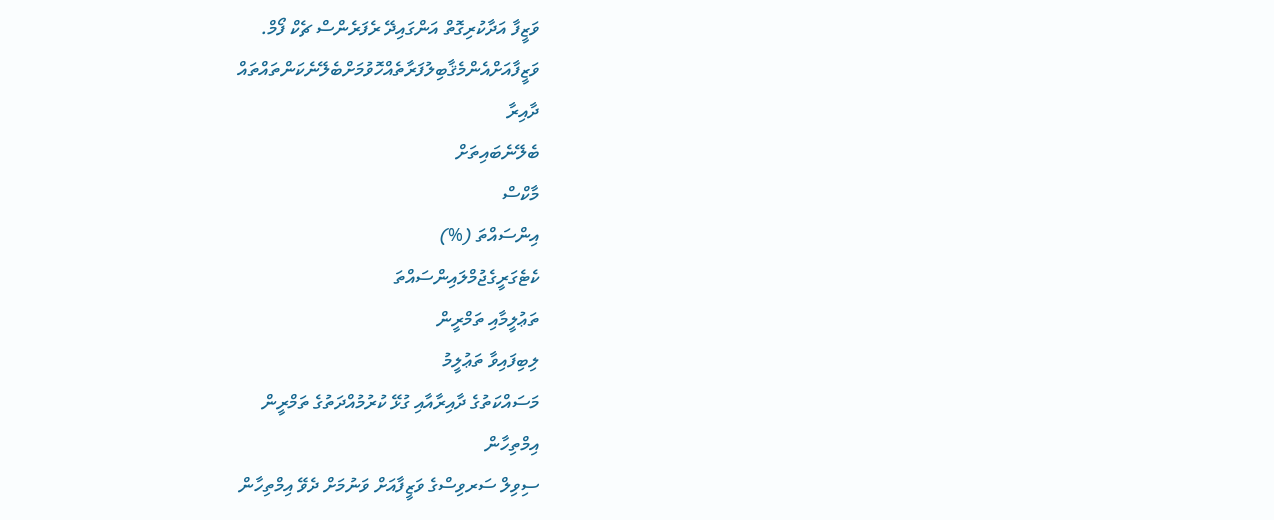ވަޒީފާ އަދާކުރިގޮތް އަންގައިދޭ ރެފަރެންސް ޗެކް ފޯމް.
ވަޒީފާއަށްއެންމެޤާބިލުފަރާތެއްހޮވުމަށްބެލޭނެކަންތައްތައް
ދާއިރާ
ބެލޭނެބައިތަށް
މާކްސް
އިންސައްތަ (%)
ކެޓެގަރީގެޖުމްލައިންސައްތަ
ތަޢުލީމާއި ތަމްރީން
ލިބިފައިވާ ތަޢުލީމު
މަސައްކަތުގެ ދާއިރާއާއި ގުޅޭ ކުރުމުއްދަތުގެ ތަމްރީން
އިމްތިހާން
ސިވިލް ސަރވިސްގެ ވަޒީފާއަށް ވަނުމަށް ދެވޭ އިމްތިހާން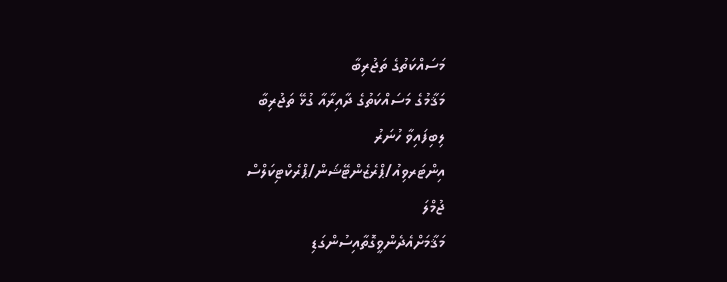މަސައްކަތުގެ ތަޖުރިބާ
މަޤާމުގެ މަސައްކަތުގެ ދާއިރާއާ ގުޅޭ ތަޖުރިބާ
ލިބިފައިވާ ހުނަރު
އިންޓަރވިއު/ޕްރެޒެންޓޭޝަން/ޕްރެކްޓިކަލްސް
ޖުމްލަ
މަޤާމަށްއެދެންވީގޮތާއިސުންގަޑި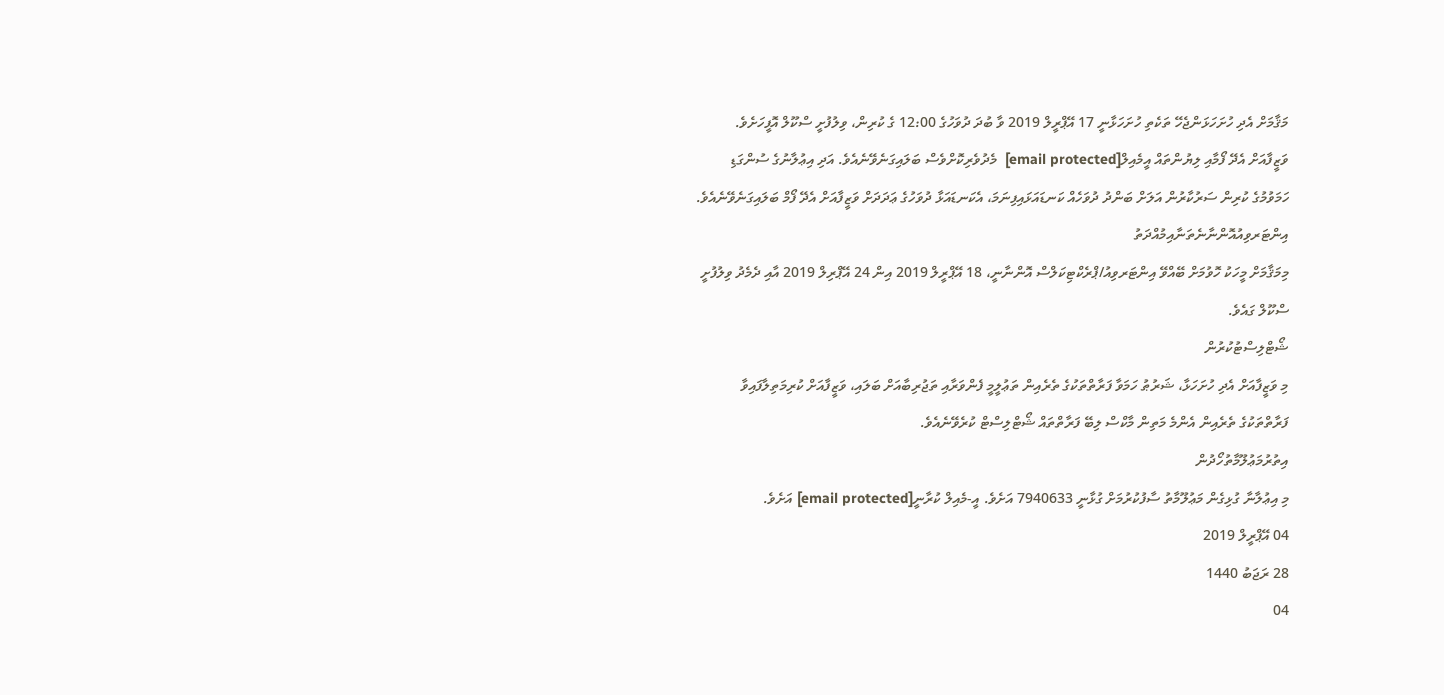މަޤާމަށް އެދި ހުށަހަޅަންޖެހޭ ތަކެތި ހުށަހަޅާނީ 17 އޭޕްރީލް 2019 ވާ ބުދަ ދުވަހުގެ 12:00 ގެ ކުރިން، ވިލުފުށީ ސްކޫލް އޮފީހަށެވެ. ވަޒީފާއަށް އެދޭ ފޯމާއި ލިޔުންތައް އީމެއިލް[email protected]  މެދުވެރިކޮށްވެސް ބަލައިގަނެވޭނެއެވެ. އަދި އިޢުލާނުގެ ސުންގަޑި ހަމަވުމުގެ ކުރިން ސަރުކާރުން އަލަށް ބަންދު ދުވަހެއް ކަނޑައަޅައިފިނަމަ، އެކަނޑައަޅާ ދުވަހުގެ ޢަދަދަށް ވަޒީފާއަށް އެދޭ ފޯމް ބަލައިގަނެވޭނެއެވެ.
އިންޓަރވިއުއޮންނާނެތަނާއިމުއްދަތު
މިމަޤާމަށް މީހަކު ހޮވުމަށް ބޭއްވޭ އިންޓަރވިއު/ޕްރެކްޓިކަލްސް އޮންނާނީ، 18 އޭޕްރީލް 2019 އިން 24 އޭޕްރިލް 2019 އާއި ދެމެދު ވިލުފުށީ ސްކޫލް ގައެވެ.
ޝޯޓްލިސްޓުކުރުން
މި ވަޒީފާއަށް އެދި ހުށަހަޅާ، ޝަރުޠު ހަމަވާ ފަރާތްތަކުގެ ތެރެއިން ތަޢުލީމީ ފެންވަރާއި ތަޖުރިބާއަށް ބަލައި، ވަޒީފާއަށް ކުރިމަތިލާފައިވާ ފަރާތްތަކުގެ ތެރެއިން އެންމެ މަތިން މާކްސް ލިބޭ ފަރާތްތައް ޝޯޓްލިސްޓް ކުރެވޭނެއެވެ.
އިތުރުމަޢުލޫމާތުހޯދުން
މި އިޢުލާނާ ގުޅިގެން މަޢުލޫމާތު ސާފުކުރުމަށް ގުޅާނީ 7940633 އަށެވެ. އީ-މެއިލް ކުރާނީ[email protected] އަށެވެ.
04 އޭޕްރީލް 2019
28 ރަޖަބު 1440
04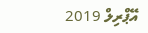އޭޕްރިލް 2019